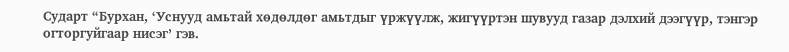Сударт “Бурхан, ‘Уснууд амьтай хөдөлдөг амьтдыг үржүүлж, жигүүртэн шувууд газар дэлхий дээгүүр, тэнгэр огторгуйгаар нисэг’ гэв.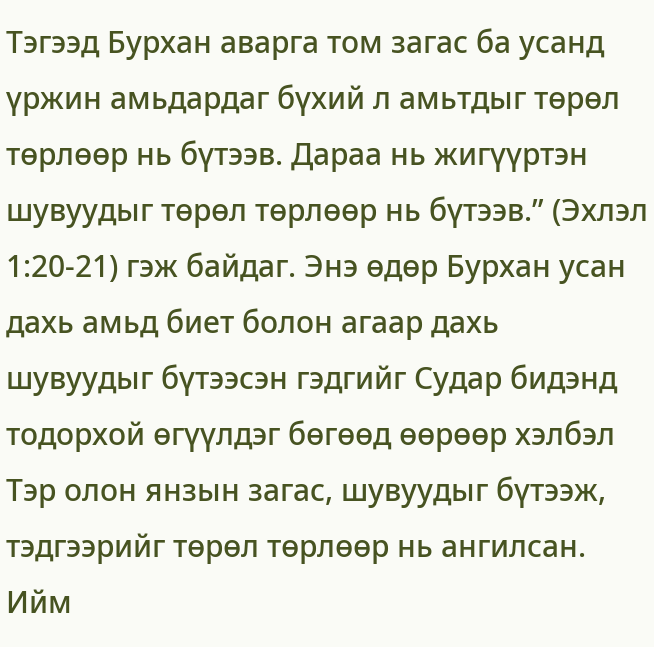Тэгээд Бурхан аварга том загас ба усанд үржин амьдардаг бүхий л амьтдыг төрөл төрлөөр нь бүтээв. Дараа нь жигүүртэн шувуудыг төрөл төрлөөр нь бүтээв.” (Эхлэл 1:20-21) гэж байдаг. Энэ өдөр Бурхан усан дахь амьд биет болон агаар дахь шувуудыг бүтээсэн гэдгийг Судар бидэнд тодорхой өгүүлдэг бөгөөд өөрөөр хэлбэл Тэр олон янзын загас, шувуудыг бүтээж, тэдгээрийг төрөл төрлөөр нь ангилсан. Ийм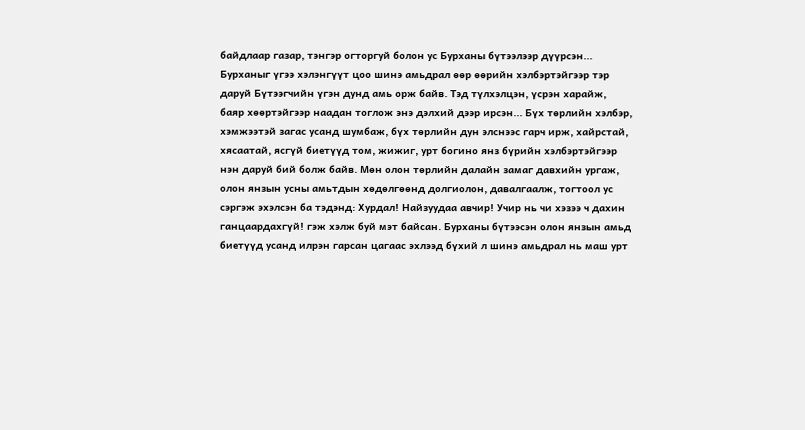байдлаар газар, тэнгэр огторгуй болон ус Бурханы бүтээлээр дүүрсэн...
Бурханыг үгээ хэлэнгүүт цоо шинэ амьдрал өөр өөрийн хэлбэртэйгээр тэр даруй Бүтээгчийн үгэн дунд амь орж байв. Тэд түлхэлцэн, үсрэн харайж, баяр хөөртэйгээр наадан тоглож энэ дэлхий дээр ирсэн... Бүх төрлийн хэлбэр, хэмжээтэй загас усанд шумбаж, бүх төрлийн дун элснээс гарч ирж, хайрстай, хясаатай, ясгүй биетүүд том, жижиг, урт богино янз бүрийн хэлбэртэйгээр нэн даруй бий болж байв. Мөн олон төрлийн далайн замаг давхийн ургаж, олон янзын усны амьтдын хөдөлгөөнд долгиолон, давалгаалж, тогтоол ус сэргэж эхэлсэн ба тэдэнд: Хурдал! Найзуудаа авчир! Учир нь чи хэзээ ч дахин ганцаардахгүй! гэж хэлж буй мэт байсан. Бурханы бүтээсэн олон янзын амьд биетүүд усанд илрэн гарсан цагаас эхлээд бүхий л шинэ амьдрал нь маш урт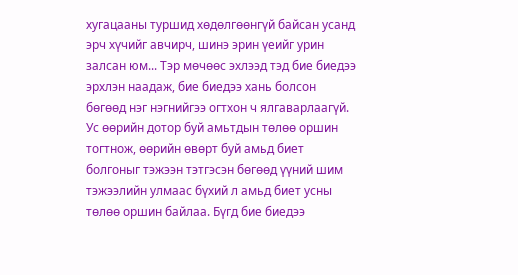хугацааны туршид хөдөлгөөнгүй байсан усанд эрч хүчийг авчирч, шинэ эрин үеийг урин залсан юм... Тэр мөчөөс эхлээд тэд бие биедээ эрхлэн наадаж, бие биедээ хань болсон бөгөөд нэг нэгнийгээ огтхон ч ялгаварлаагүй. Ус өөрийн дотор буй амьтдын төлөө оршин тогтнож, өөрийн өвөрт буй амьд биет болгоныг тэжээн тэтгэсэн бөгөөд үүний шим тэжээлийн улмаас бүхий л амьд биет усны төлөө оршин байлаа. Бүгд бие биедээ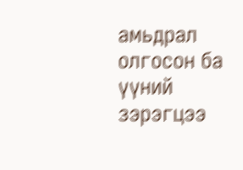амьдрал олгосон ба үүний зэрэгцээ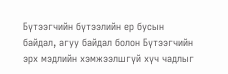Бүтээгчийн бүтээлийн ер бусын байдал, агуу байдал болон Бүтээгчийн эрх мэдлийн хэмжээлшгүй хүч чадлыг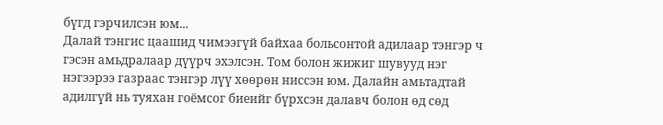бүгд гэрчилсэн юм...
Далай тэнгис цаашид чимээгүй байхаа больсонтой адилаар тэнгэр ч гэсэн амьдралаар дүүрч эхэлсэн. Том болон жижиг шувууд нэг нэгээрээ газраас тэнгэр лүү хөөрөн ниссэн юм. Далайн амьтадтай адилгүй нь туяхан гоёмсог биеийг бүрхсэн далавч болон өд сөд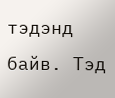тэдэнд байв. Тэд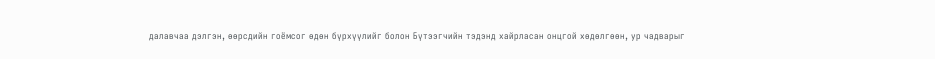далавчаа дэлгэн, өөрсдийн гоёмсог өдөн бүрхүүлийг болон Бүтээгчийн тэдэнд хайрласан онцгой хөдөлгөөн, ур чадварыг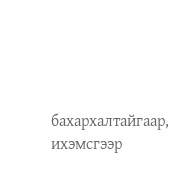бахархалтайгаар, ихэмсгээр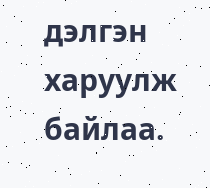дэлгэн харуулж байлаа.